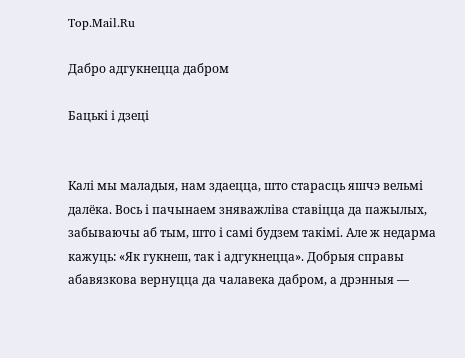Top.Mail.Ru

Дабро адгукнецца дабром

Бацькі і дзеці


Калі мы маладыя, нам здаецца, што старасць яшчэ вельмі далёка. Вось і пачынаем зняважліва ставіцца да пажылых, забываючы аб тым, што і самі будзем такімі. Але ж недарма кажуць: «Як гукнеш, так і адгукнецца». Добрыя справы абавязкова вернуцца да чалавека дабром, а дрэнныя —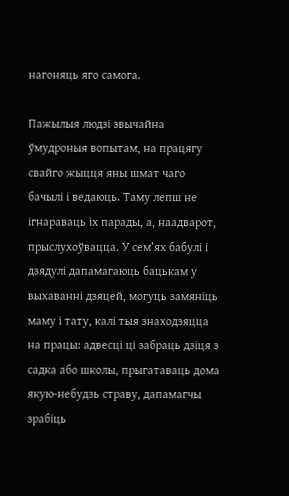нагоняць яго самога.

Пажылыя людзі звычайна ўмудроныя вопытам, на працягу свайго жыцця яны шмат чаго бачылі і ведаюць. Таму лепш не ігнараваць іх парады, а, наадварот, прыслухоўвацца. У сем’ях бабулі і дзядулі дапамагаюць бацькам у выхаванні дзяцей, могуць замяніць маму і тату, калі тыя знаходзяцца на працы: адвесці ці забраць дзіця з садка або школы, прыгатаваць дома якую-небудзь страву, дапамагчы зрабіць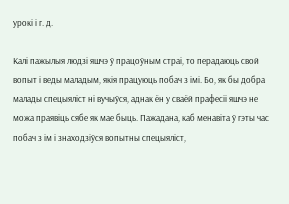урокі і г. д.

Калі пажылыя людзі яшчэ ў працоўным страі, то перадаюць свой вопыт і веды маладым, якія працуюць побач з імі. Бо, як бы добра малады спецыяліст ні вучыўся, аднак ён у сваёй прафесіі яшчэ не можа праявіць сябе як мае быць. Пажадана, каб менавіта ў гэты час побач з ім і знаходзіўся вопытны спецыяліст,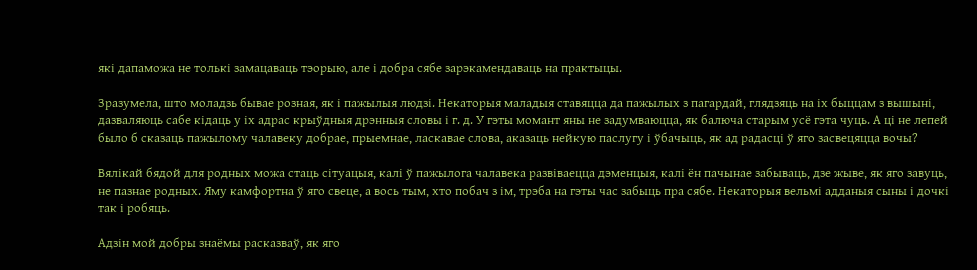які дапаможа не толькі замацаваць тэорыю, але і добра сябе зарэкамендаваць на практыцы.

Зразумела, што моладзь бывае розная, як і пажылыя людзі. Некаторыя маладыя ставяцца да пажылых з пагардай, глядзяць на іх быццам з вышыні, дазваляюць сабе кідаць у іх адрас крыўдныя дрэнныя словы і г. д. У гэты момант яны не задумваюцца, як балюча старым усё гэта чуць. А ці не лепей было б сказаць пажылому чалавеку добрае, прыемнае, ласкавае слова, аказаць нейкую паслугу і ўбачыць, як ад радасці ў яго засвецяцца вочы?

Вялікай бядой для родных можа стаць сітуацыя, калі ў пажылога чалавека развіваецца дэменцыя, калі ён пачынае забываць, дзе жыве, як яго завуць, не пазнае родных. Яму камфортна ў яго свеце, а вось тым, хто побач з ім, трэба на гэты час забыць пра сябе. Некаторыя вельмі адданыя сыны і дочкі так і робяць.

Адзін мой добры знаёмы расказваў, як яго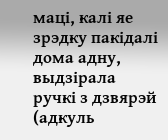маці, калі яе зрэдку пакідалі дома адну, выдзірала ручкі з дзвярэй (адкуль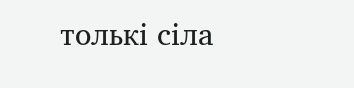толькі сіла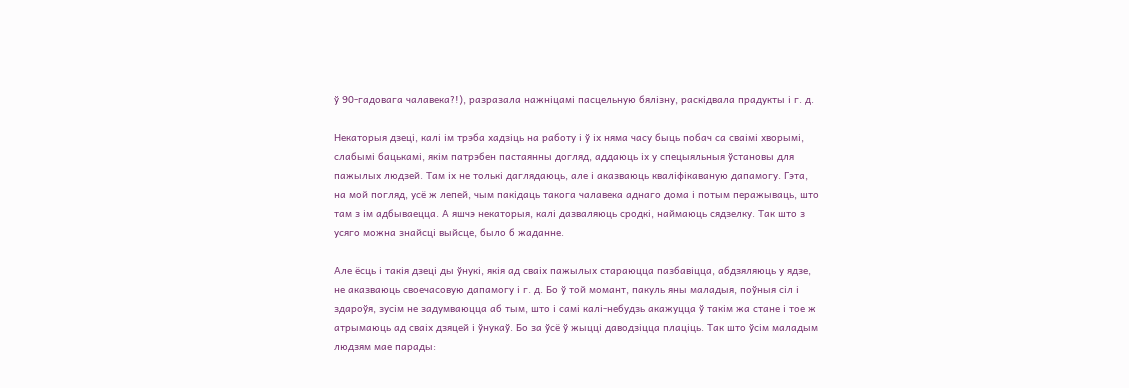ў 90-гадовага чалавека?!), разразала нажніцамі пасцельную бялізну, раскідвала прадукты і г. д.

Некаторыя дзеці, калі ім трэба хадзіць на работу і ў іх няма часу быць побач са сваімі хворымі, слабымі бацькамі, якім патрэбен пастаянны догляд, аддаюць іх у спецыяльныя ўстановы для пажылых людзей. Там іх не толькі даглядаюць, але і аказваюць кваліфікаваную дапамогу. Гэта, на мой погляд, усё ж лепей, чым пакідаць такога чалавека аднаго дома і потым перажываць, што там з ім адбываецца. А яшчэ некаторыя, калі дазваляюць сродкі, наймаюць сядзелку. Так што з усяго можна знайсці выйсце, было б жаданне.

Але ёсць і такія дзеці ды ўнукі, якія ад сваіх пажылых стараюцца пазбавіцца, абдзяляюць у ядзе, не аказваюць своечасовую дапамогу і г. д. Бо ў той момант, пакуль яны маладыя, поўныя сіл і здароўя, зусім не задумваюцца аб тым, што і самі калі-небудзь акажуцца ў такім жа стане і тое ж атрымаюць ад сваіх дзяцей і ўнукаў. Бо за ўсё ў жыцці даводзіцца плаціць. Так што ўсім маладым людзям мае парады: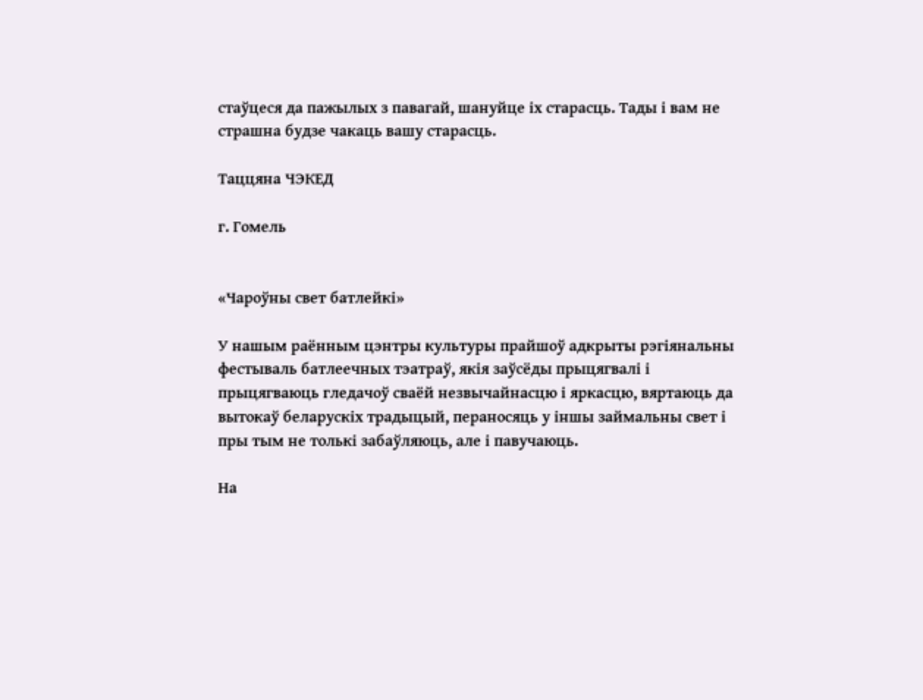стаўцеся да пажылых з павагай, шануйце іх старасць. Тады і вам не страшна будзе чакаць вашу старасць.

Таццяна ЧЭКЕД

г. Гомель


«Чароўны свет батлейкі»

У нашым раённым цэнтры культуры прайшоў адкрыты рэгіянальны фестываль батлеечных тэатраў, якія заўсёды прыцягвалі і прыцягваюць гледачоў сваёй незвычайнасцю і яркасцю, вяртаюць да вытокаў беларускіх традыцый, пераносяць у іншы займальны свет і пры тым не толькі забаўляюць, але і павучаюць.

На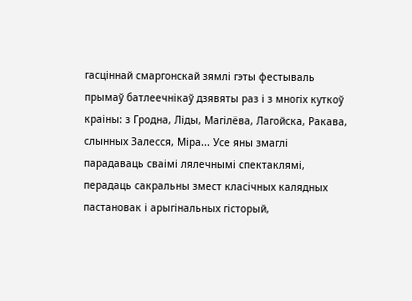гасціннай смаргонскай зямлі гэты фестываль прымаў батлеечнікаў дзявяты раз і з многіх куткоў краіны: з Гродна, Ліды, Магілёва, Лагойска, Ракава, слынных Залесся, Міра... Усе яны змаглі парадаваць сваімі лялечнымі спектаклямі, перадаць сакральны змест класічных калядных пастановак і арыгінальных гісторый,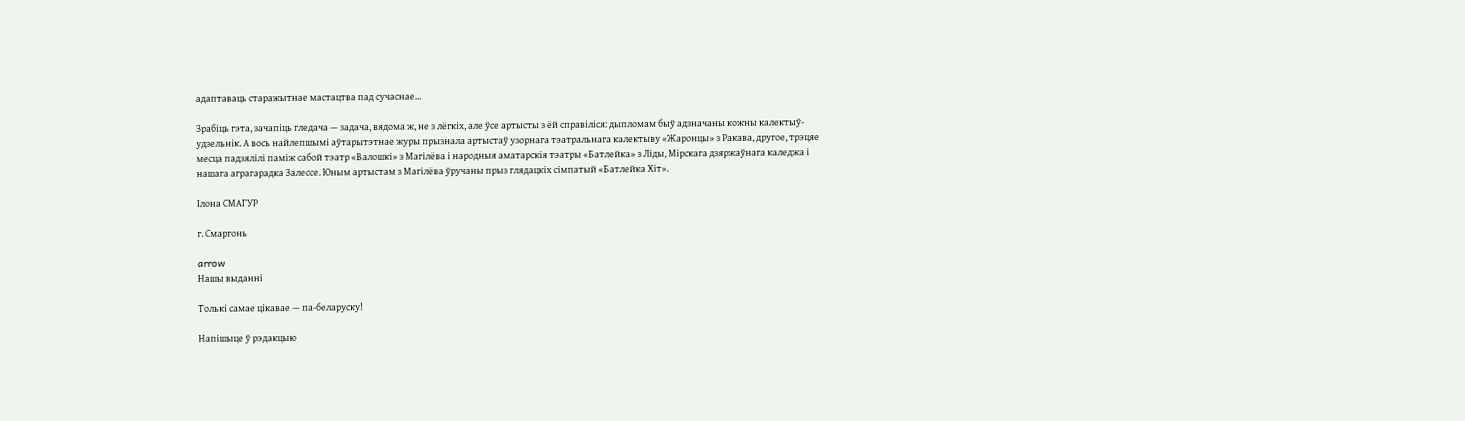адаптаваць старажытнае мастацтва пад сучаснае…

Зрабіць гэта, зачапіць гледача — задача, вядома ж, не з лёгкіх, але ўсе артысты з ёй справіліся: дыпломам быў адзначаны кожны калектыў-удзельнік. А вось найлепшымі аўтарытэтнае журы прызнала артыстаў узорнага тэатральнага калектыву «Жаронцы» з Ракава, другое, трэцяе месца падзялілі паміж сабой тэатр «Валошкі» з Магілёва і народныя аматарскія тэатры «Батлейка» з Ліды, Мірскага дзяржаўнага каледжа і нашага аграгарадка Залессе. Юным артыстам з Магілёва ўручаны прыз глядацкіх сімпатый «Батлейка Хіт».

Ілона СМАГУР

г. Смаргонь

arrow
Нашы выданні

Толькі самае цікавае — па-беларуску!

Напішыце ў рэдакцыю